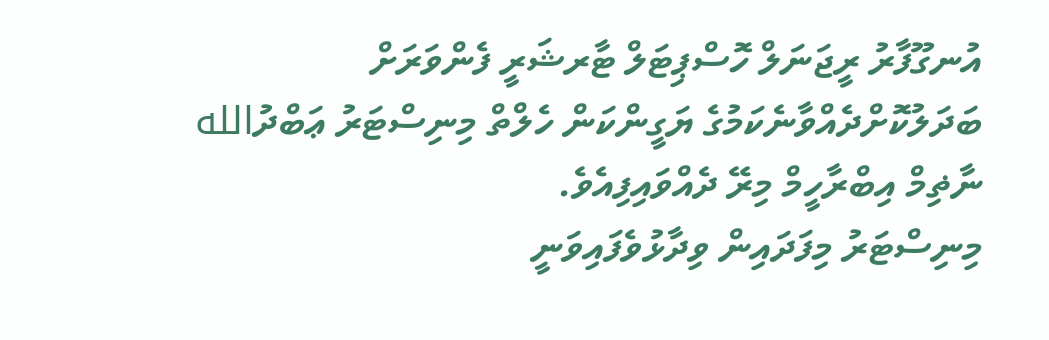އުނގޫފާރު ރީޖަނަލް ހޮސްޕިޓަލް ޓާރޝަރީ ފެންވަރަށް ބަދަލުކޮށްދެއްވާނެކަމުގެ ޔަގީންކަން ހެލްތް މިނިސްޓަރު ޢަބްދުالله ނާޡިމް އިބްރާހީމް މިރޭ ދެއްވައިފިއެވެ.
މިނިސްޓަރު މިފަދައިން ވިދާޅުވެފައިވަނީ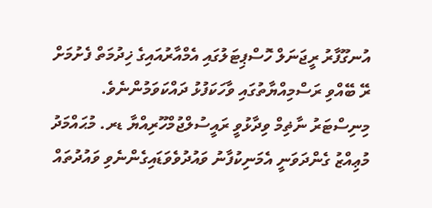އުނގޫފާރު ރީޖަނަލް ހޮސްޕިޓަލުގައި އެމްއާރުއައިގެ ޚިދުމަތް ފެށުމަށް ރޭ ބޭއްވި ރަސްމިއްޔާތުގައި ވާހަކަފުޅު ދައްކަވަމުންނެވެ.
މިނިސްޓަރު ނާޡިމް ވިދާޅުވީ ރައީސުލްޖުމްހޫރިއްޔާ ޑރ. މުޙައްމަދު މުޢިއްޒު ގެންދަވަނީ އެމަނިކުފާނު ވައުދުވެވަޑައިގެންނެވި ވައުދުތައް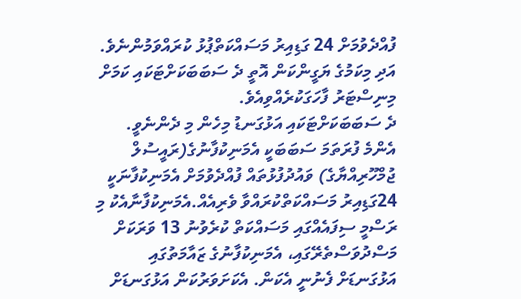ފުއްދެވުމަށް 24 ގަޑިއިރު މަސައްކަތްޕުޅު ކުރައްވަމުންނެވެ. އަދި މިކަމުގެ ޔަގީންކަން އޮތީ ދެ ސަބަބަކަށްޓަކައި ކަމަށް މިނިސްޓަރު ފާހަގަކުރެއްވިއެވެ.
ދެ ސަބަބަކަށްޓަކައި އަޅުގަނޑު މިހެން މި ދެންނެވީ. އެންމެ ފުރަތަމަ ސަބަބަކީ އެމަނިކުފާނުގެ(ރައީސުލް ޖުމްހޫރިއްޔާގެ) ވައުދުފުޅުތައް ފުއްދެވުމަށް އެމަނިކުފާނަކީ 24ގަޑިއިރު މަސައްކަތްކުރައްވާ ވެރިއެއް.އެމަނިކުފާނާއެކު މި ރަސްމީ ސިފައެއްގައި މަސައްކަތް ކުރެވުނު 13 ވަރަކަށް މަސްދުވަސްތެރޭގައި، އެމަނިކުފާނުގެ ޒައާމަތުގައި އަޅުގަނޑަށް ފެނުނީ އެކަން. އެކަށަވަރުކަން އަޅުގަނޑަށް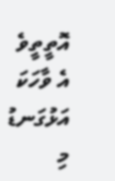އޮތީތީވެ އެ ވާހަކަ އަޅުގަނޑު މި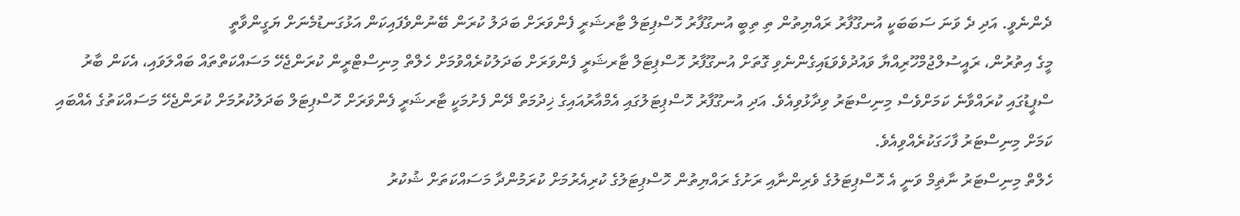ދެންނެވީ. އަދި ދެ ވަނަ ސަބަބަކީ އުނގޫފާރު ރައްޔިތުން ތި ތިބީ އުނގޫފާރު ހޮސްޕިޓަލް ޓާރޝަރީ ފެންވަރަށް ބަދަލު ކުރަން ބޭނުންވެފައިކަން އަޅުގަނޑުމެނަށް ޔަގީންވާތީ
މީގެ އިތުރުން، ރައީސުލްޖުމްހޫރިއްޔާ ވައުދުވެވަޑައިގެންނެވި ގޮތަށް އުނގޫފާރު ހޮސްޕިޓަލް ޓާރޝަރީ ފެންވަރަށް ބަދަލުކުރެއްވުމަށް ހެލްތް މިނިސްޓްރީން ކުރަންޖެހޭ މަސައްކަތްތައް ބައްލަވައި، އެކަން ބާރު ސްޕީޑުގައި ކުރައްވާނެ ކަމަށްވެސް މިނިސްޓަރު ވިދާޅުވިއެވެ. އަދި އުނގޫފާރު ހޮސްޕިޓަލުގައި އެމްއާރުއައިގެ ޚިދުމަތް ދޭން ފެށުމަކީ ޓާރޝަރީ ފެންވަރަށް ހޮސްޕިޓަލް ބަދަލުކުރުމަށް ކުރަންޖެހޭ މަސައްކަތުގެ އެއްބައި ކަމަށް މިނިސްޓަރު ފާހަގަކުރެއްވިއެވެ.
ހެލްތް މިނިސްޓަރު ނާޡިމް ވަނީ އެ ހޮސްޕިޓަލުގެ ވެރިންނާއި ރަށުގެ ރައްޔިތުން ހޮސްޕިޓަލުގެ ކުރިއެރުމަށް ކުރަމުންދާ މަސައްކަތަށް ޝުކުރު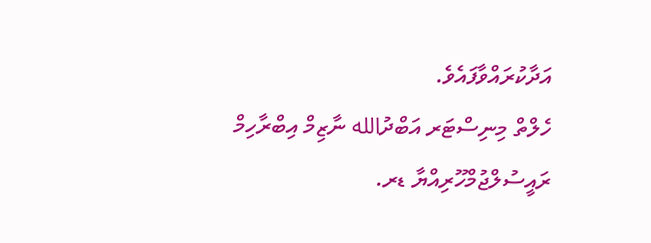އަދާކުރައްވާފައެވެ.
ހެލްތް މިނިސްޓަރ އަބްދުالله ނާޒިމް އިބްރާހިމް ރައީސުލްޖުމްހޫރިއްޔާ ޑރ.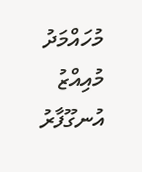މުހައްމަދު މުއިއްޒު އުނގޫފާރު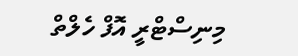މިނިސްޓްރީ އޮފް ހެލްތް